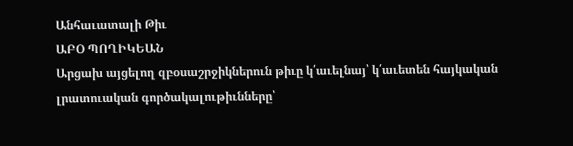Անհաւատալի Թիւ
ԱԲՕ ՊՈՂԻԿԵԱՆ
Արցախ այցելող զբօսաշրջիկներուն թիւը կ՛աւելնայ՝ կ՛աւետեն հայկական լրատուական գործակալութիւնները՝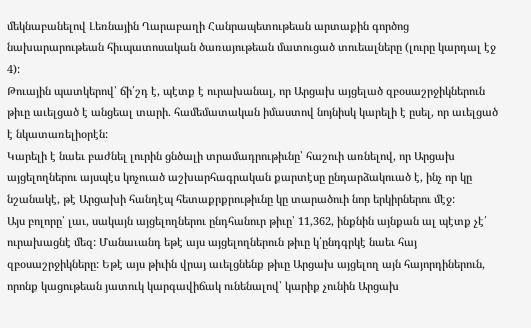մեկնաբանելով Լեռնային Ղարաբաղի Հանրապետութեան արտաքին գործոց նախարարութեան հիւպատոսական ծառայութեան մատուցած տուեալները (լուրը կարդալ էջ 4):
Թուային պատկերով՝ ճի՛շդ է, պէտք է ուրախանալ, որ Արցախ այցելած զբօսաշրջիկներուն թիւը աւելցած է անցեալ տարի. համեմատական իմաստով նոյնիսկ կարելի է ըսել, որ աւելցած է նկատառելիօրէն:
Կարելի է նաեւ բաժնել լուրին ցնծալի տրամադրութիւնը՝ հաշուի առնելով, որ Արցախ այցելողներու այսպէս կոչուած աշխարհագրական քարտէսը ընդարձակուած է, ինչ որ կը նշանակէ, թէ Արցախի հանդէպ հետաքրքրութիւնը կը տարածուի նոր երկիրներու մէջ:
Այս բոլորը՝ լաւ, սակայն այցելողներու ընդհանուր թիւը՝ 11,362, ինքնին այնքան ալ պէտք չէ՛ ուրախացնէ մեզ: Մանաւանդ եթէ այս այցելողներուն թիւը կ՛ընդգրկէ նաեւ հայ զբօսաշրջիկները: Եթէ այս թիւին վրայ աւելցնենք թիւը Արցախ այցելող այն հայորդիներուն, որոնք կացութեան յատուկ կարգավիճակ ունենալով՝ կարիք չունին Արցախ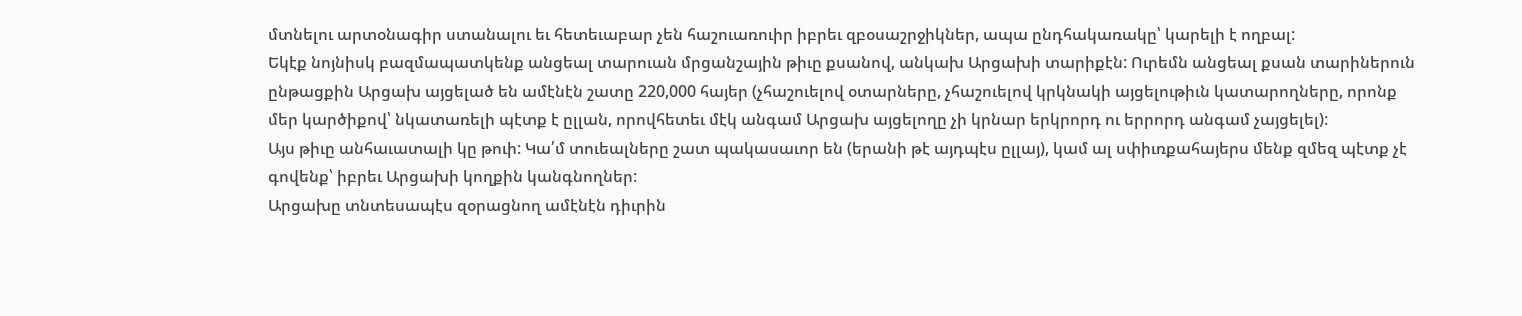մտնելու արտօնագիր ստանալու եւ հետեւաբար չեն հաշուառուիր իբրեւ զբօսաշրջիկներ, ապա ընդհակառակը՝ կարելի է ողբալ:
Եկէք նոյնիսկ բազմապատկենք անցեալ տարուան մրցանշային թիւը քսանով, անկախ Արցախի տարիքէն: Ուրեմն անցեալ քսան տարիներուն ընթացքին Արցախ այցելած են ամէնէն շատը 220,000 հայեր (չհաշուելով օտարները, չհաշուելով կրկնակի այցելութիւն կատարողները, որոնք մեր կարծիքով՝ նկատառելի պէտք է ըլլան, որովհետեւ մէկ անգամ Արցախ այցելողը չի կրնար երկրորդ ու երրորդ անգամ չայցելել):
Այս թիւը անհաւատալի կը թուի: Կա՛մ տուեալները շատ պակասաւոր են (երանի թէ այդպէս ըլլայ), կամ ալ սփիւռքահայերս մենք զմեզ պէտք չէ գովենք՝ իբրեւ Արցախի կողքին կանգնողներ:
Արցախը տնտեսապէս զօրացնող ամէնէն դիւրին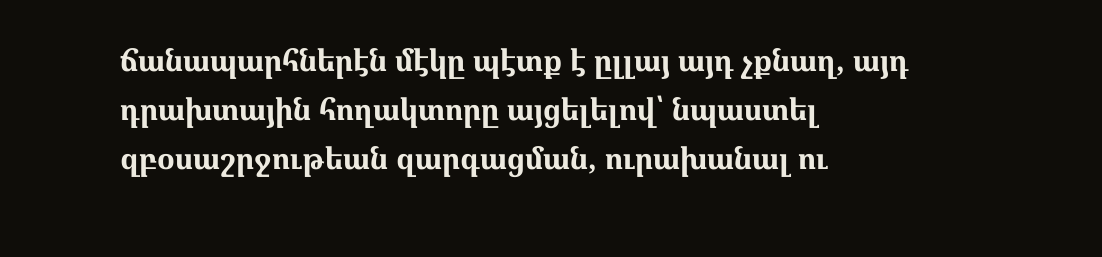ճանապարհներէն մէկը պէտք է ըլլայ այդ չքնաղ, այդ դրախտային հողակտորը այցելելով՝ նպաստել զբօսաշրջութեան զարգացման, ուրախանալ ու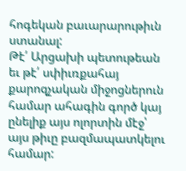հոգեկան բաւարարութիւն ստանալ:
Թէ՛ Արցախի պետութեան եւ թէ՛ սփիւռքահայ քարոզչական միջոցներուն համար ահագին գործ կայ ընելիք այս ոլորտին մէջ՝ այս թիւը բազմապատկելու համար: